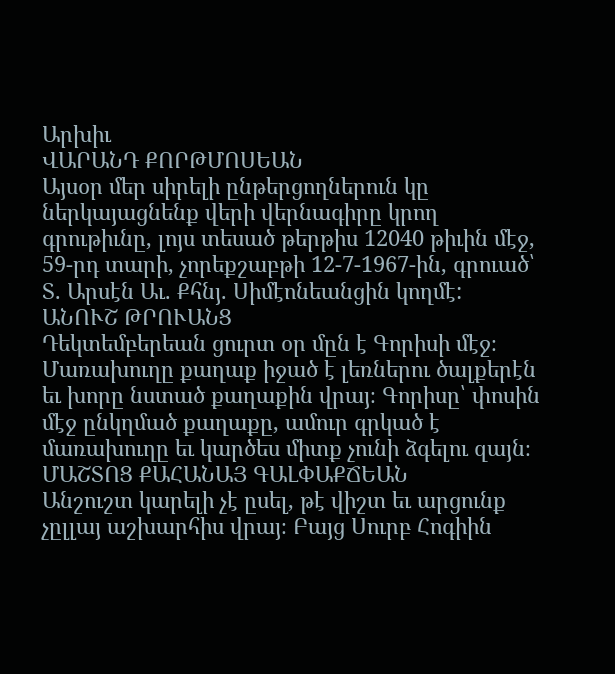Արխիւ
ՎԱՐԱՆԴ ՔՈՐԹՄՈՍԵԱՆ
Այսօր մեր սիրելի ընթերցողներուն կը ներկայացնենք վերի վերնագիրը կրող գրութիւնը, լոյս տեսած թերթիս 12040 թիւին մէջ, 59-րդ տարի, չորեքշաբթի 12-7-1967-ին, գրուած՝ Տ. Արսէն Աւ. Քհնյ. Սիմէոնեանցին կողմէ:
ԱՆՈՒՇ ԹՐՈՒԱՆՑ
Դեկտեմբերեան ցուրտ օր մըն է Գորիսի մէջ։ Մառախուղը քաղաք իջած է լեռներու ծալքերէն եւ խորը նստած քաղաքին վրայ։ Գորիսը՝ փոսին մէջ ընկղմած քաղաքը, ամուր գրկած է մառախուղը եւ կարծես միտք չունի ձգելու զայն։
ՄԱՇՏՈՑ ՔԱՀԱՆԱՅ ԳԱԼՓԱՔՃԵԱՆ
Անշուշտ կարելի չէ ըսել, թէ վիշտ եւ արցունք չըլլայ աշխարհիս վրայ։ Բայց Սուրբ Հոգիին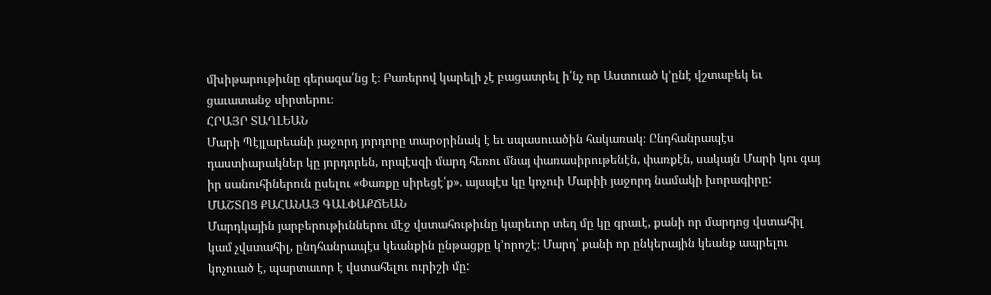մխիթարութիւնը գերազա՛նց է։ Բառերով կարելի չէ բացատրել ի՛նչ որ Աստուած կ՚ընէ վշտաբեկ եւ ցաւատանջ սիրտերու։
ՀՐԱՅՐ ՏԱՂԼԵԱՆ
Մարի Պէյլարեանի յաջորդ յորդորը տարօրինակ է եւ սպասուածին հակառակ։ Ընդհանրապէս դաստիարակներ կը յորդորեն, որպէսզի մարդ հեռու մնայ փառասիրութենէն, փառքէն, սակայն Մարի կու գայ իր սանուհիներուն ըսելու «Փառքը սիրեցէ՛ք». այսպէս կը կոչուի Մարիի յաջորդ նամակի խորագիրը:
ՄԱՇՏՈՑ ՔԱՀԱՆԱՅ ԳԱԼՓԱՔՃԵԱՆ
Մարդկային յարբերութիւններու մէջ վստահութիւնը կարեւոր տեղ մը կը գրաւէ, քանի որ մարդոց վստահիլ կամ չվստահիլ, ընդհանրապէս կեանքին ընթացքը կ՚որոշէ։ Մարդ՝ քանի որ ընկերային կեանք ապրելու կոչուած է, պարտաւոր է վստահելու ուրիշի մը: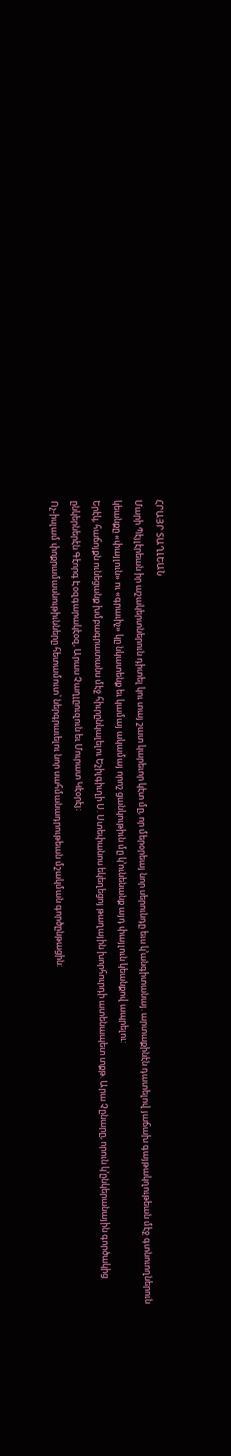ՀՐԱՅՐ ՏԱՂԼԵԱՆ
Մարի Պէյլէրեան իր աշակերտներուն դիտել կու տայ շատ կարեւոր կէտ մը, որ մերօրեայ նոր սերունդը եւս կ՚անգիտանայ. արտաքինէն դատելով յաճախ գայթակղութեան մէջ գտնուողներուն կեանքը «փայլուն» ու «գրաւիչ» կը նկատենք եւ կամայ ակամայ որոշ ցանկութիւն մը կ՚ունենանք այդ փայլուն կեանքով ապրելու:
Երէկ, հաճոյքն ունեցանք խմբագրատանս մէջ հիւրընկալելու Եշիլգիւղի Ս. Ստեփանոս եկեղեցոյ թաղային խորհուրդի ատենապետ տքթ. Արա Չընարը, որուն կ՚ընկերանային գործակից ընկերներէն Գէորգ Էօզգարակէօզ, Արաս Չաղլըուզուն եւ Մուրատ Կէօրէյ։
Ոչ-իսլամ փոքրամասնութիւնները հետամուտ՝ ներգրաւելու նոր սահմանադրութեան մշակման գործընթացին: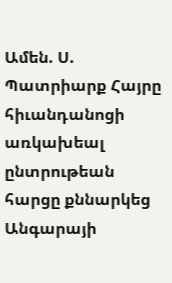Ամեն. Ս. Պատրիարք Հայրը հիւանդանոցի առկախեալ ընտրութեան հարցը քննարկեց Անգարայի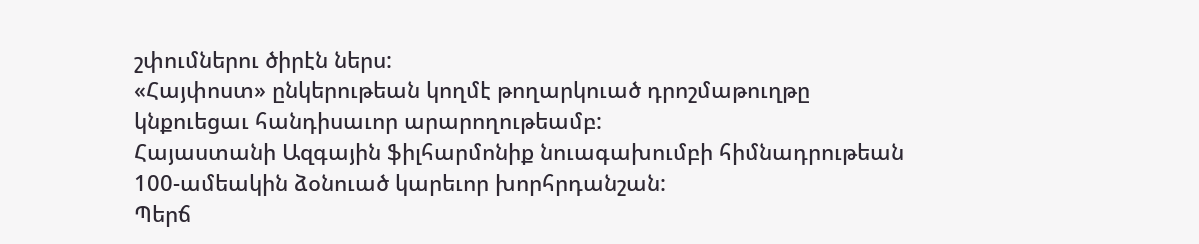շփումներու ծիրէն ներս:
«Հայփոստ» ընկերութեան կողմէ թողարկուած դրոշմաթուղթը կնքուեցաւ հանդիսաւոր արարողութեամբ:
Հայաստանի Ազգային ֆիլհարմոնիք նուագախումբի հիմնադրութեան 100-ամեակին ձօնուած կարեւոր խորհրդանշան:
Պերճ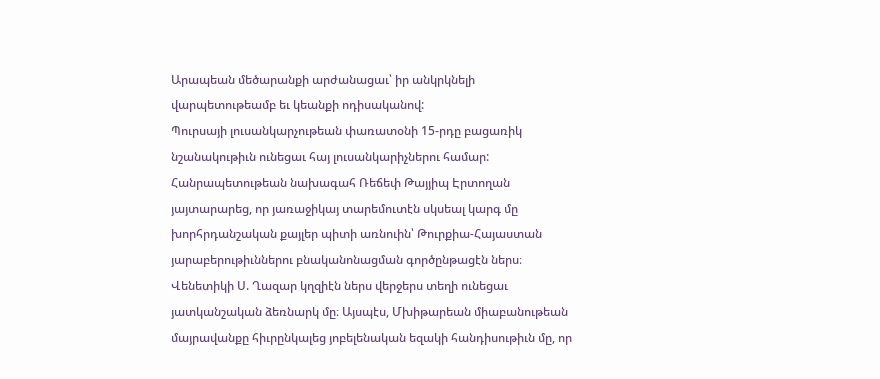Արապեան մեծարանքի արժանացաւ՝ իր անկրկնելի վարպետութեամբ եւ կեանքի ոդիսականով:
Պուրսայի լուսանկարչութեան փառատօնի 15-րդը բացառիկ նշանակութիւն ունեցաւ հայ լուսանկարիչներու համար:
Հանրապետութեան նախագահ Ռեճեփ Թայյիպ Էրտողան յայտարարեց, որ յառաջիկայ տարեմուտէն սկսեալ կարգ մը խորհրդանշական քայլեր պիտի առնուին՝ Թուրքիա-Հայաստան յարաբերութիւններու բնականոնացման գործընթացէն ներս։
Վենետիկի Ս. Ղազար կղզիէն ներս վերջերս տեղի ունեցաւ յատկանշական ձեռնարկ մը։ Այսպէս, Մխիթարեան միաբանութեան մայրավանքը հիւրընկալեց յոբելենական եզակի հանդիսութիւն մը, որ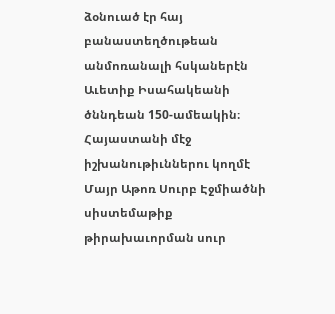ձօնուած էր հայ բանաստեղծութեան անմոռանալի հսկաներէն Աւետիք Իսահակեանի ծննդեան 150-ամեակին։
Հայաստանի մէջ իշխանութիւններու կողմէ Մայր Աթոռ Սուրբ Էջմիածնի սիստեմաթիք թիրախաւորման սուր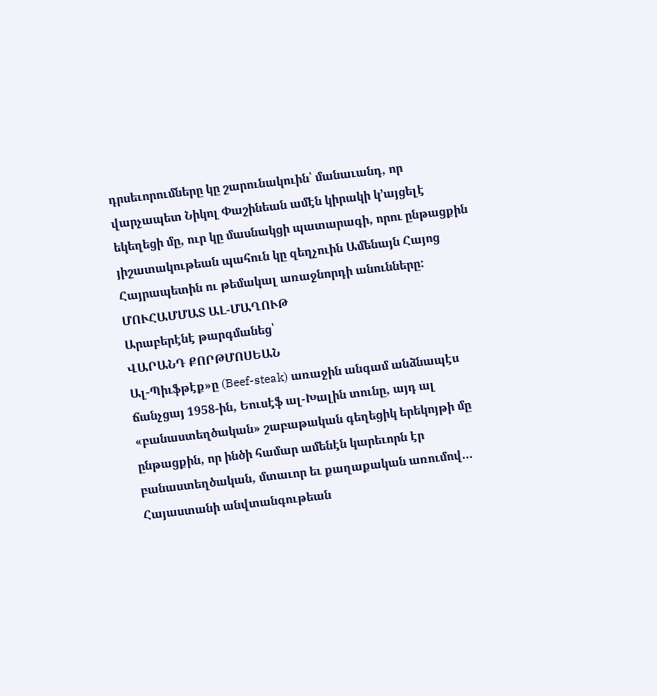դրսեւորումները կը շարունակուին՝ մանաւանդ, որ վարչապետ Նիկոլ Փաշինեան ամէն կիրակի կ՚այցելէ եկեղեցի մը, ուր կը մասնակցի պատարագի, որու ընթացքին յիշատակութեան պահուն կը զեղչուին Ամենայն Հայոց Հայրապետին ու թեմակալ առաջնորդի անունները:
ՄՈՒՀԱՄՄԱՏ ԱԼ-ՄԱՂՈՒԹ
Արաբերէնէ թարգմանեց՝
ՎԱՐԱՆԴ ՔՈՐԹՄՈՍԵԱՆ
Ալ-Պիւֆթէք»ը (Beef-steak) առաջին անգամ անձնապէս ճանչցայ 1958-ին, Եուսէֆ ալ-Խալին տունը, այդ ալ «բանաստեղծական» շաբաթական գեղեցիկ երեկոյթի մը ընթացքին, որ ինծի համար ամենէն կարեւորն էր բանաստեղծական, մտաւոր եւ քաղաքական առումով…
Հայաստանի անվտանգութեան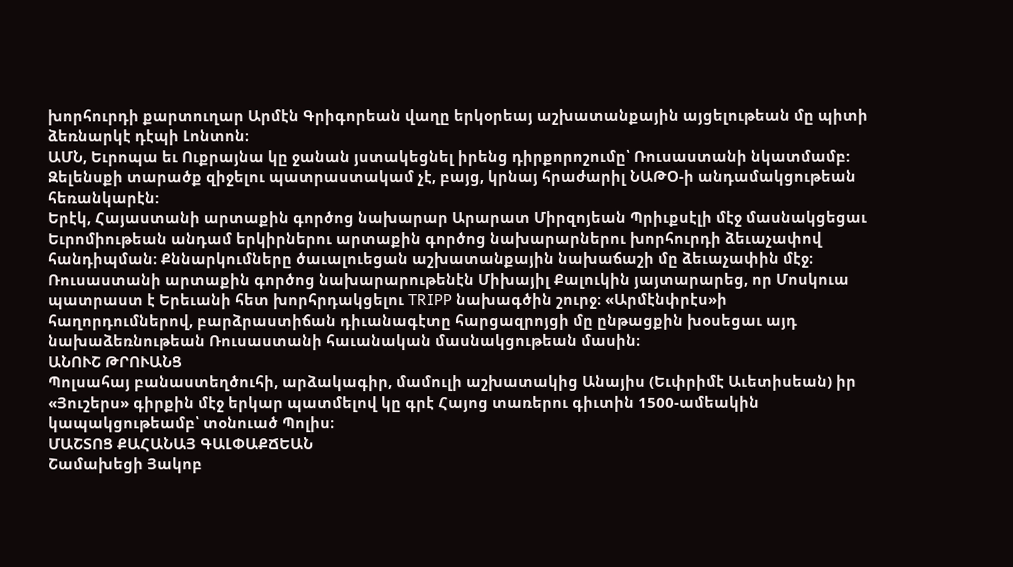խորհուրդի քարտուղար Արմէն Գրիգորեան վաղը երկօրեայ աշխատանքային այցելութեան մը պիտի ձեռնարկէ դէպի Լոնտոն։
ԱՄՆ, Եւրոպա եւ Ուքրայնա կը ջանան յստակեցնել իրենց դիրքորոշումը՝ Ռուսաստանի նկատմամբ:
Զելենսքի տարածք զիջելու պատրաստակամ չէ, բայց, կրնայ հրաժարիլ ՆԱԹՕ-ի անդամակցութեան հեռանկարէն:
Երէկ, Հայաստանի արտաքին գործոց նախարար Արարատ Միրզոյեան Պրիւքսէլի մէջ մասնակցեցաւ Եւրոմիութեան անդամ երկիրներու արտաքին գործոց նախարարներու խորհուրդի ձեւաչափով հանդիպման։ Քննարկումները ծաւալուեցան աշխատանքային նախաճաշի մը ձեւաչափին մէջ։
Ռուսաստանի արտաքին գործոց նախարարութենէն Միխայիլ Քալուկին յայտարարեց, որ Մոսկուա պատրաստ է Երեւանի հետ խորհրդակցելու TRIPP նախագծին շուրջ։ «Արմէնփրէս»ի հաղորդումներով, բարձրաստիճան դիւանագէտը հարցազրոյցի մը ընթացքին խօսեցաւ այդ նախաձեռնութեան Ռուսաստանի հաւանական մասնակցութեան մասին։
ԱՆՈՒՇ ԹՐՈՒԱՆՑ
Պոլսահայ բանաստեղծուհի, արձակագիր, մամուլի աշխատակից Անայիս (Եւփրիմէ Աւետիսեան) իր «Յուշերս» գիրքին մէջ երկար պատմելով կը գրէ Հայոց տառերու գիւտին 1500-ամեակին կապակցութեամբ՝ տօնուած Պոլիս։
ՄԱՇՏՈՑ ՔԱՀԱՆԱՅ ԳԱԼՓԱՔՃԵԱՆ
Շամախեցի Յակոբ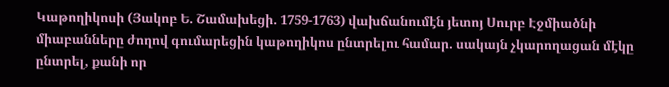Կաթողիկոսի (Յակոբ Ե. Շամախեցի. 1759-1763) վախճանումէն յետոյ Սուրբ Էջմիածնի միաբանները ժողով գումարեցին կաթողիկոս ընտրելու համար. սակայն չկարողացան մէկը ընտրել, քանի որ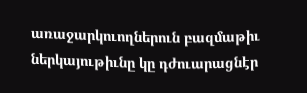առաջարկուողներուն բազմաթիւ ներկայութիւնը կը դժուարացնէր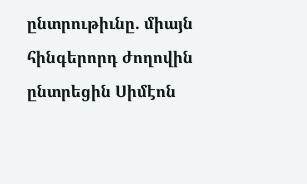ընտրութիւնը. միայն հինգերորդ ժողովին ընտրեցին Սիմէոն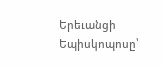Երեւանցի Եպիսկոպոսը՝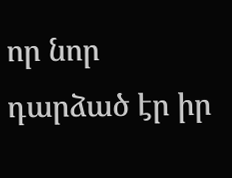որ նոր դարձած էր իր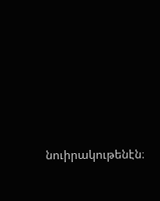նուիրակութենէն։